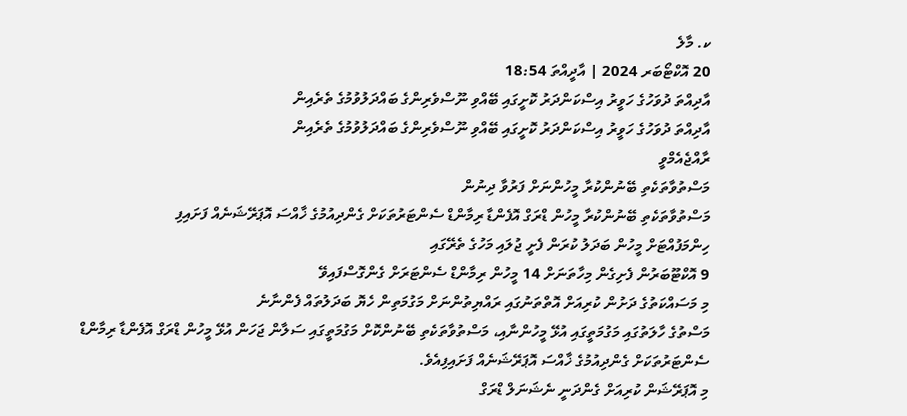ކ. މާލެ
20 އޮކްޓޯބަރ 2024 | އާދީއްތަ 18:54
އާދިއްތަ ދުވަހުގެ ހަވީރު އިސްކަންދަރު ކޮށީގައި ބޭއްވި ނޫސްވެރިންގެ ބައްދަލުވުމުގެ ތެރެއިން
އާދިއްތަ ދުވަހުގެ ހަވީރު އިސްކަންދަރު ކޮށީގައި ބޭއްވި ނޫސްވެރިންގެ ބައްދަލުވުމުގެ ތެރެއިން
ރާއްޖެއެމްވީ
މަސްތުވާތަކެތި ބޭނުންކުރާ މީހުންނަށް ފަރުވާ ދިނުން
މަސްތުވާތަކެތި ބޭނުންކުރާ މީހުން ޑްރަގް އޮފެންޑާ ރިމާންޑް ސެންޓަރުތަކަށް ގެންދިއުމުގެ ޚާއްސަ އޮޕަރޭޝަނެއް ފަށައިފި
ހިންމަފުއްޓަށް މީހުން ބަދަލު ކުރަން ފެށީ ޖުލައި މަހުގެ ތެރޭގައި
9 އޮކްޓޫބަރުން ފެށިގެން މިހާތަނަށް 14 މީހުން ރިމާންޑް ސެންޓަރަށް ގެންގޮސްފައިވޭ
މި މަސައްކަތުގެ ދަށުން ކުރިއަށް އޮތްތަނުގައި ރައްޔިތުންނަށް މަގުމަތިން ހެޔޮ ބަދަލުތައް ފެންނާނެ
މަސްތުގެ ހާލަތުގައި މަގުމަތީގައި އުޅޭ މީހުންނާއި، މަސްތުވާތަކެތި ބޭނުންކޮށް މަގުމަތީގައި ސަލާން ޖަހަން އުޅޭ މީހުން ޑްރަގް އޮފެންޑާ ރިމާންޑް ސެންޓަރުތަކަށް ގެންދިއުމުގެ ޚާއްސަ އޮޕަރޭޝަނެއް ފަށައިފިއެވެ.
މި އޮޕަރޭޝަން ކުރިއަށް ގެންދަނީ ނެޝަނަލް ޑްރަގް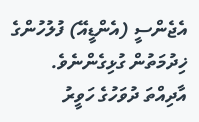އެޖެންސީ (އެންޑީއޭ) ފުލުހުންގެ ޚިދުމަތުން ގުޅިގެންނެވެ.
އާދިއްތަ ދުވަހުގެ ހަވީރު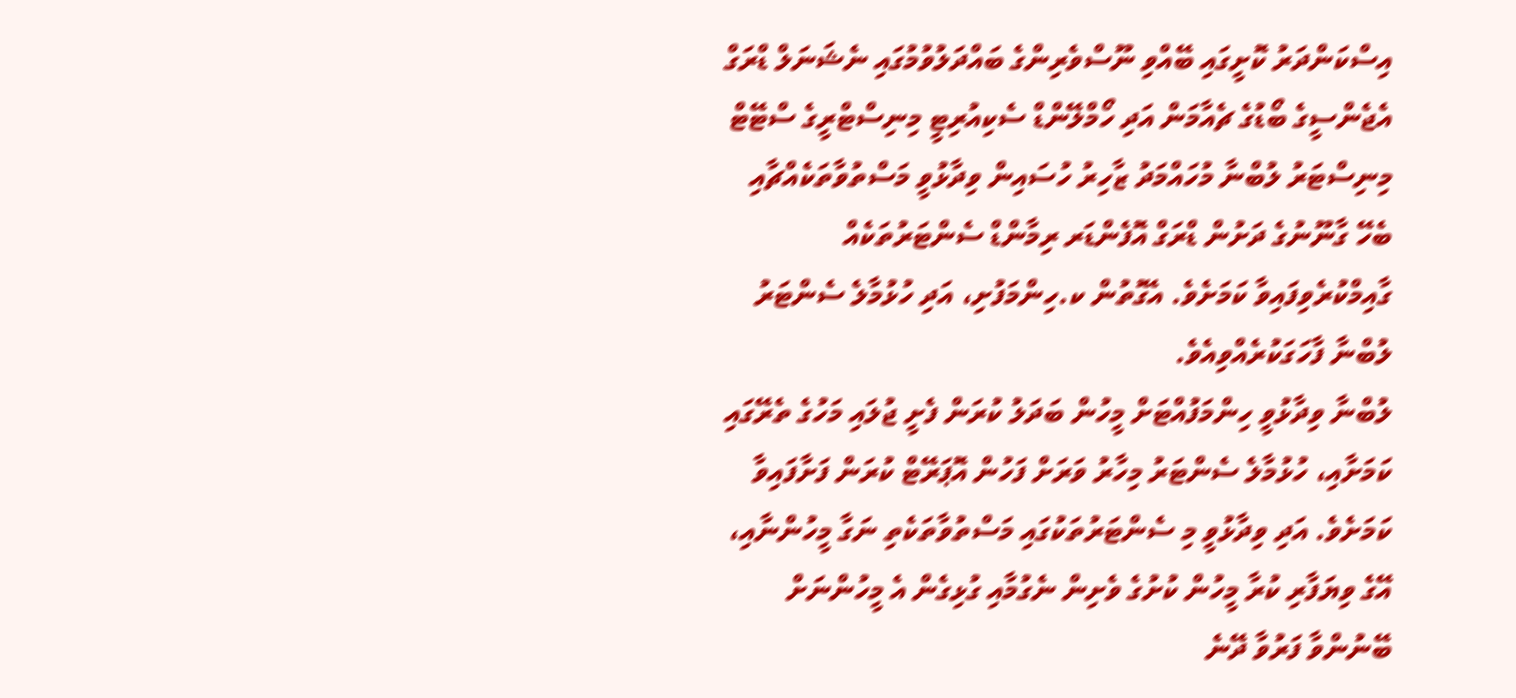އިސްކަންދަރު ކޮށީގައި ބޭއްވި ނޫސްވެރިންގެ ބައްދަލުވުމުގައި ނެޝަނަލް ޑްރަގް އެޖެންސީގެ ބޯޑުގެ ޗެއާމަން އަދި ހޯމްލޭންޑް ސެކިއުރިޓީ މިނިސްޓްރީގެ ސްޓޭޓް މިނިސްޓަރު ލުބްނާ މުހައްމަދު ޒާހިރު ހުސައިން ވިދާޅުވީ މަސްތުވާތަކެއްޗާއި ބެހޭ ގާނޫނުގެ ދަށުން ޑްރަގް އޮފެންޑަރ ރިމާންޑް ސެންޓަރުތަކެއް ގާއިމްކުރެވިފައިވާ ކަމަށެވެ. އެގޮތުން ކ.ހިންމަފުށި، އަދި ހުޅުމާލެ ސެންޓަރު ލުބްނާ ފާހަގަކުރެއްވިއެވެ.
ލުބްނާ ވިދާޅުވީ ހިންމަފުއްޓަށް މީހުން ބަދަލު ކުރަން ފެށީ ޖުލައި މަހުގެ ތެރޭގައި ކަމަށާއި، ހުޅުމާލެ ސެންޓަރު މިހާރު ވަރަށް ފަހުން އޮޕަރޭޓް ކުރަން ފަށާފައިވާ ކަމަށެވެ. އަދި ވިދާޅުވީ މި ސެންޓަރުތަކުގައި މަސްތުވާތަކެތި ނަގާ މީހުންނާއި، އޭގެ ވިޔަފާރި ކުރާ މީހުން ކުށުގެ ވެށިން ނެގުމާއި ގުޅިގެން އެ މީހުންނަށް ބޭނުންވާ ފަރުވާ ދޭނެ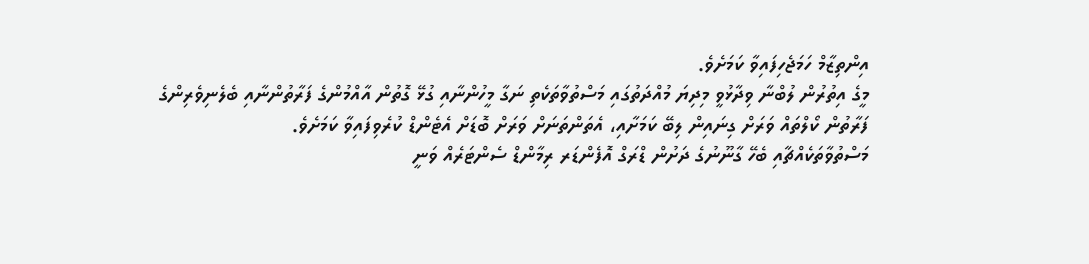އިންތިޒާމް ހަމަޖެހިފައިވާ ކަމަށެވެ.
މީގެ އިތުރުން ލުބްނާ ވިދާޅުވީ މިދިޔަ މުއްދަތުގައި މަސްތުވާތަކެތި ނަގާ މީހުންނާއި ގުޅޭ ގޮތުން އާއްމުންގެ ފަރާތުންނާއި ބެލެނިވެރިންގެ ފަރާތުން ކޯލްތައް ވަރަށް ގިނައިން ލިބޭ ކަމަށާއި، އެތަންތަނަށް ވަރަށް ބޮޑަށް އެޓެންޑް ކުރެވިފައިވާ ކަމަށެވެ.
މަސްތުވާތަކެއްޗާއި ބެހޭ ގާނޫނުގެ ދަށުން ޑްރަގް އޮފެންޑަރ ރިމާންޑް ސެންޓަރެއް ވަނީ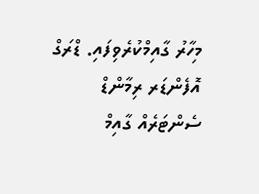މިހާރު ގާއިމްކުރެވިފައި. ޑްރަގް އޮފެންޑަރ ރިމާންޑް ސެންޓަރެއް ގާއިމް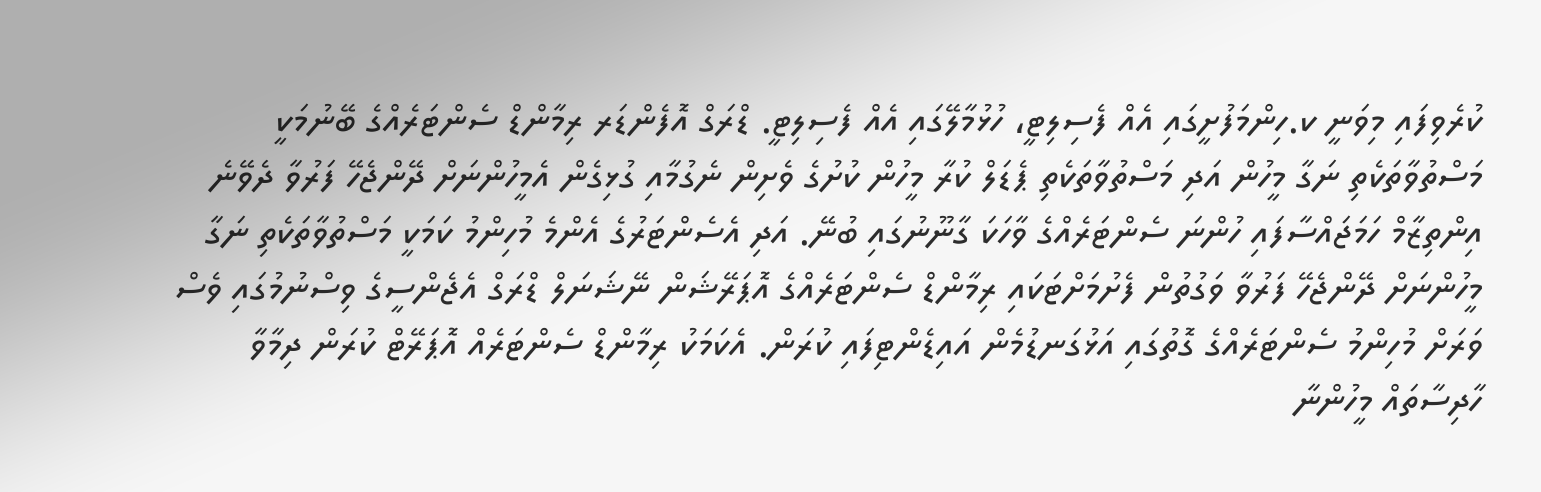ކުރެވިފައި މިވަނީ ކ.ހިންމަފުށީގައި އެއް ފެސިލިޓީ، ހުޅުމާލޭގައި އެއް ފެސިލިޓީ. ޑްރަގް އޮފެންޑަރ ރިމާންޑް ސެންޓަރެއްގެ ބޭނުމަކީ މަސްތުވާތަކެތި ނަގާ މީހުން އަދި މަސްތުވާތަކެތި ޕެޑަލް ކުރާ މީހުން ކުށުގެ ވެށިން ނެގުމާއި ގުޅިގެން އެމީހުންނަށް ދޭންޖެހޭ ފަރުވާ ދެވޭނެ އިންތިޒާމް ހަމަޖައްސާފައި ހުންނަ ސެންޓަރެއްގެ ވާހަކަ ގާނޫނުގައި ބުނޭ. އަދި އެސެންޓަރުގެ އެންމެ މުހިންމު ކަމަކީ މަސްތުވާތަކެތި ނަގާ މީހުންނަށް ދޭންޖެހޭ ފަރުވާ ވަގުތުން ފެށުމަށްޓަކައި ރިމާންޑް ސެންޓަރެއްގެ އޮޕަރޭޝަން ނޭޝަނަލް ޑްރަގް އެޖެންސީގެ ވިސްނުމުގައި ވެސް ވަރަށް މުހިންމު ސެންޓަރެއްގެ ގޮތުގައި އަޅުގަނޑުމެން އައިޑެންޓިފައި ކުރަން. އެކަމަކު ރިމާންޑް ސެންޓަރެއް އޮޕަރޭޓް ކުރަން ދިމާވާ ހާދިސާތައް މީހުންނާ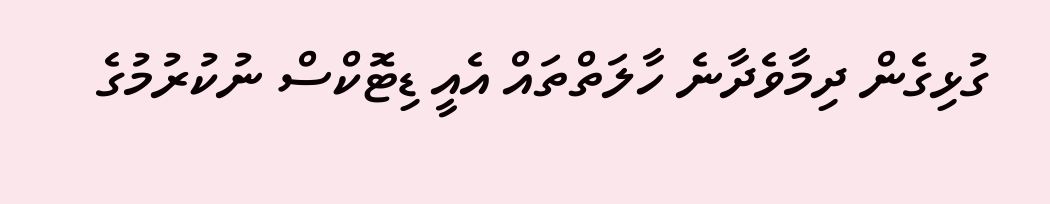ގުޅިގެން ދިމާވެދާނެ ހާލަތްތައް އެއީ ޑިޓޮކްސް ނުކުރުމުގެ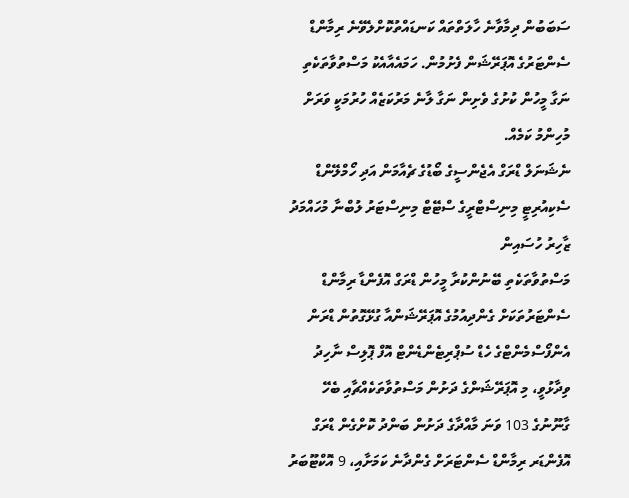ސަބަބުން ދިމާވާނެ ހާލަތްތައް ކަނޑައްތުކޮށްލެވޭނެ ރިމާންޑް ސެންޓަރުގެ އޮޕަރޭޝަން ފެށުމުން. ހަމައެއާއެކު މަސްތުވާތަކެތި ނަގާ މީހުން ކުށުގެ ވެށިން ނަގާ ލާނެ މަރުކަޒެއް ހުރުމަކީ ވަރަށް މުހިންމު ކަމެއް.
ނެޝަނަލް ޑްރަގް އެޖެންސީގެ ބޯޑުގެ ޗެއާމަން އަދި ހޯމްލޭންޑް ސެކިއުރިޓީ މިނިސްޓްރީގެ ސްޓޭޓް މިނިސްޓަރު ލުބްނާ މުހައްމަދު ޒާހިރު ހުސައިން
މަސްތުވާތަކެތި ބޭނުންކުރާ މީހުން ޑްރަގް އޮފެންޑާ ރިމާންޑް ސެންޓަރުތަކަށް ގެންދިއުމުގެ އޮޕަރޭޝަންއާ ގުޅޭގޮތުން ޑްރަން އެންފޯސްމެންޓްގެ ހެޑް ސުޕްރިޓެންޑެންޓް އޮފް ޕޮލިސް ނާހިދު ވިދާޅުވީ، މި އޮޕަރޭޝަންގެ ދަށުން މަސްތުވާތަކެއްޗާއި ބެހޭ ގާނޫނުގެ 103 ވަނަ މާއްދާގެ ދަށުން ބަންދު ކޮށްގެން ޑްރަގް އޮފެންޑަރ ރިމާންޑް ސެންޓަރަށް ގެންދާނެ ކަމަށާއި، 9 އޮކްޓޫބަރު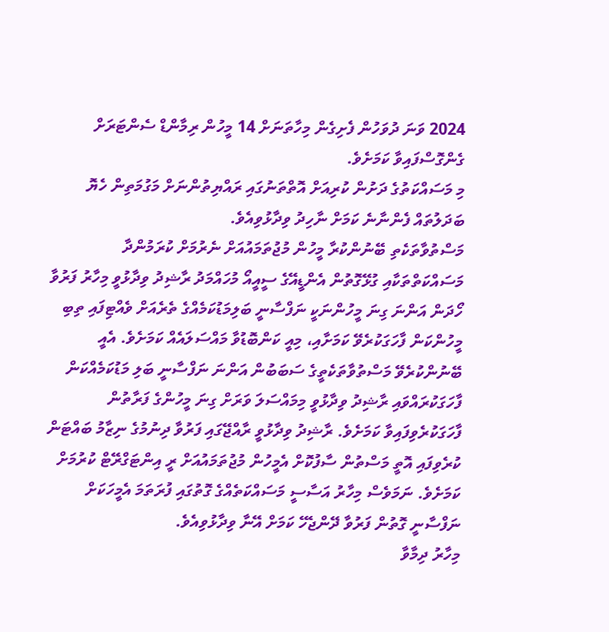2024 ވަނަ ދުވަހުން ފެށިގެން މިހާތަނަށް 14 މީހުން ރިމާންޑް ސެންޓަރަށް ގެންގޮސްފައިވާ ކަމަށެވެ.
މި މަސައްކަތުގެ ދަށުން ކުރިއަށް އޮތްތަނުގައި ރައްޔިތުންނަށް މަގުމަތިން ހެޔޮ ބަދަލުތައް ފެންނާނެ ކަމަށް ނާހިދު ވިދާޅުވިއެވެ.
މަސްތުވާތަކެތި ބޭނުންކުރާ މީހުން މުޖުތަމައުއަށް ނެރުމަށް ކުރަމުންދާ މަސައްކަތްތަކާއި ގުޅޭގޮތުން އެންޑީއޭގެ ސީއީއޯ މުހައްމަދު ރާޝިދު ވިދާޅުވީ މިހާރު ފަރުވާ ހޯދަން އަންނަ ގިނަ މީހުންނަކީ ނަފްސާނީ ބަލިމަޑުކަމެއްގެ ތެރެއަށް ވެއްޓިފައި ތިބި މީހުންކަން ފާހަގަކުރެވޭ ކަމަށާއި، މިއީ ކަންބޮޑުވާ މައްސަލައެއް ކަމަށެވެ. އެއީ ބޭނުންކުރެވޭ މަސްތުވާތަކެތީގެ ސަބަބުން އަންނަ ނަފްސާނީ ބަލި މަޑުކަމެއްކަން ފާހަގަކުރައްވައި ރާޝިދު ވިދާޅުވީ މިމައްސަލަ ވަރަށް ގިނަ މީހުންގެ ފަރާތުން ފާހަގަކުރެވިފައިވާ ކަމަށެވެ. ރާޝިދު ވިދާޅުވީ ރާއްޖޭގައި ފަރުވާ ދިނުމުގެ ނިޒާމު ބައްޓަން ކުރެވިފައި އޮތީ މަސްތުން ސާފުކޮށް އެމީހުން މުޖުތަމައުއަށް ރީ އިންޓަގްރޭޓް ކުރުމަށް ކަމަށެވެ. ނަމަވެސް މިހާރު އަސާސީ މަސައްކަތެއްގެ ގޮތުގައި ފުރަތަމަ އެމީހަކަށް ނަފްސާނީ ގޮތުން ފަރުވާ ދޭންޖެހޭ ކަމަށް އޭނާ ވިދާޅުވިއެވެ.
މިހާރު ދިމާވާ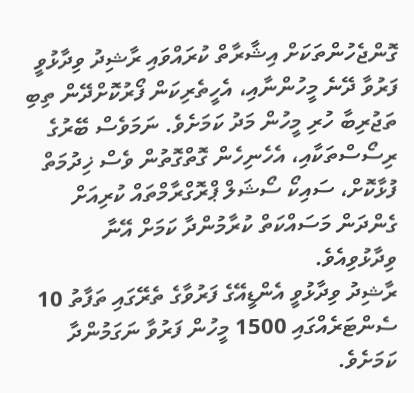ގޮންޖެހުންތަކަށް އިޝާރާތް ކުރައްވައި ރާޝިދު ވިދާޅުވީ ފަރުވާ ދޭނެ މީހުންނާއި، އެހީތެރިކަން ފޯރުކޮށްދޭން ތިބި ތަޖުރިބާ ހުރި މީހުން މަދު ކަމަށެވެ. ނަމަވެސް ބޭރުގެ ރިސޯސްތަކާއި، އެހެނިހެން ގޮތްގޮތުން ވެސް ޚިދުމަތް ފުޅާކޮށް، ސައިކޯ ސޯޝަލް ޕްރޮގްރާމްތައް ކުރިއަށް ގެންދަން މަސައްކަތް ކުރާމުންދާ ކަމަށް އޭނާ ވިދާޅުވިއެވެ.
ރާޝިދު ވިދާޅުވީ އެންޑީއޭގެ ފަރުވާގެ ތެރޭގައި ތަފާތު 10 ސެންޓަރެއްގައި 1500 މީހުން ފަރުވާ ނަގަމުންދާ ކަމަށެވެ.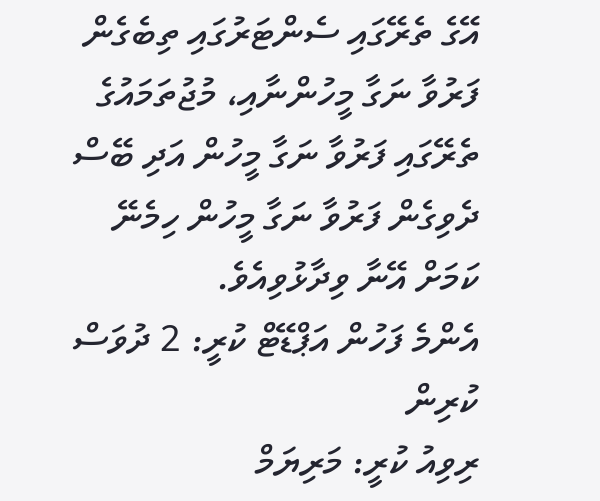އޭގެ ތެރޭގައި ސެންޓަރުގައި ތިބެގެން ފަރުވާ ނަގާ މީހުންނާއި، މުޖުތަމައުގެ ތެރޭގައި ފަރުވާ ނަގާ މީހުން އަދި ބޭސް ދެވިގެން ފަރުވާ ނަގާ މީހުން ހިމެނޭ ކަމަށް އޭނާ ވިދާޅުވިއެވެ.
އެންމެ ފަހުން އަޕްޑޭޓް ކުރީ: 2 ދުވަސް ކުރިން
ރިވިއު ކުރީ: މަރިޔަމް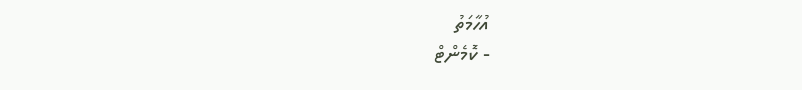އުހާމަތު
- ކޮމެންޓް